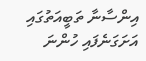އިންސާނާ ތަބީއަތުގައި އަށަގަނެފައި ހުންނަ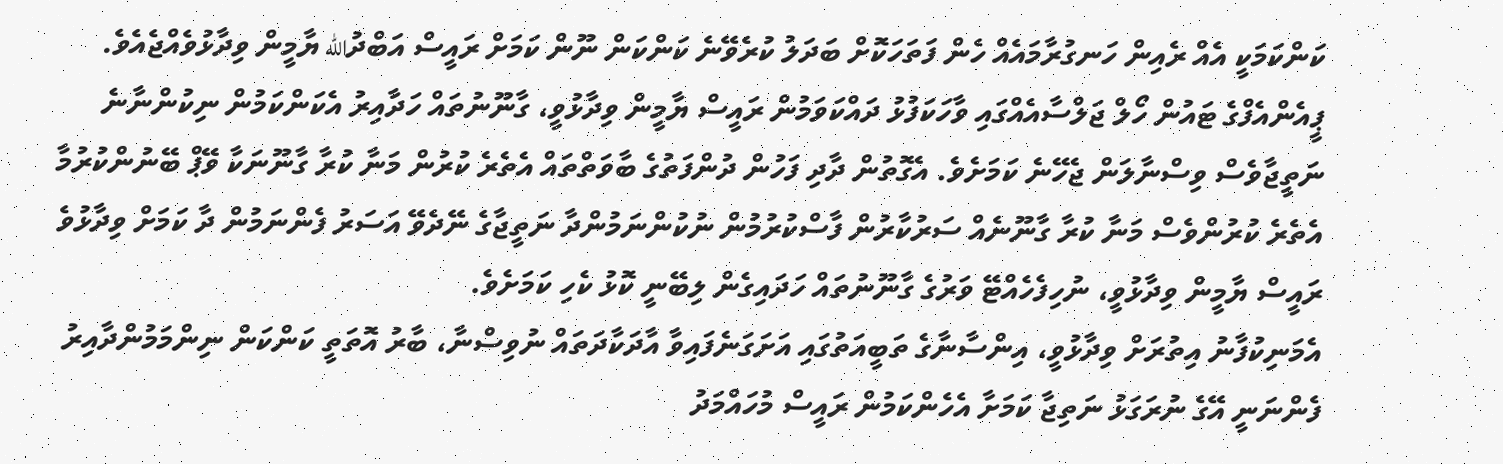ކަންކަމަކީ އެއް ރެއިން ހަނގުރާމައެއް ހެން ފަތަހަކޮށް ބަދަލު ކުރެވޭނެ ކަންކަން ނޫން ކަމަށް ރައީސް އަބްދުالله ޔާމީން ވިދާޅުވެއްޖެއެވެ.
ޕީއެންއެފްގެ ޓައުން ހޯލް ޖަލްސާއެއްގައި ވާހަކަފުޅު ދައްކަވަމުން ރައީސް ޔާމީން ވިދާޅުވީ، ގާނޫނުތައް ހަދާއިރު އެކަންކަމުން ނިކުންނާނެ ނަތީޖާވެސް ވިސްނާލަން ޖެހޭނެ ކަމަށެވެ. އެގޮތުން ދާދި ފަހުން ދުންފަތުގެ ބާވަތްތައް އެތެރެ ކުރުން މަނާ ކުރާ ގާނޫނަކާ ވޭޕް ބޭނުންކުރުމާ އެތެރެ ކުރުންވެސް މަނާ ކުރާ ގާނޫނެއް ސަރުކާރުން ފާސްކުރުމުން ނުކުންނަމުންދާ ނަތީޖާގެ ނޭދެވޭ އަސަރު ފެންނަމުން ދާ ކަމަށް ވިދާޅުވެ ރައީސް ޔާމީން ވިދާޅުވީ، ނުހިފެހެއްޓޭ ވަރުގެ ގާނޫނުތައް ހަދައިގެން ލިބޭނީ ކޮޅު ކެހި ކަމަށެވެ.
އެމަނިކުފާނު އިތުރަށް ވިދާޅުވީ، އިންސާނާގެ ތަބީއަތުގައި އަށަގަނެފައިވާ އާދަކާދަތައް ނުވިސްނާ، ބާރު އޮތަތީ ކަންކަން ނިންމަމުންދާއިރު ފެންނަނީ އޭގެ ނުރަގަޅު ނަތިޖާ ކަމަށާ އެހެންކަމުން ރައީސް މުހައްމަދު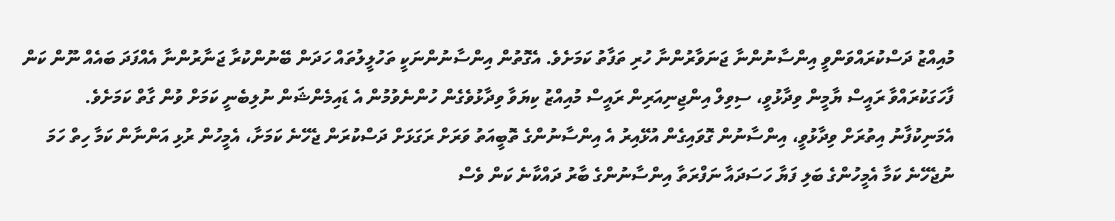މުއިއްޒު ދަސްކުރައްވަންވީ އިންސާނުންނާ ޖަނަވާރުންނާ ހުރި ތަފާތު ކަމަށެވެ. އެގޮތުން އިންސާނުންނަކީ ތަހުލީލުތައް ހަދަން ބޭނުންކުރާ ޖަނާރުންނާ އެއްފަދަ ބައެއް ނޫން ކަން ފާހަގަކުރައްވާ ރައީސް ޔާމީން ވިދާޅުވީ، ސިވިލް އިންޖިނިއަރިން ރައީސް މުއިއްޒު ކިޔަވާ ވިދާޅުވެގެން ހުންނެވުމުން އެ ޑައިމެންޝަން ނުލިބެނީ ކަމަށް ވުން ގާތް ކަމަށެވެ.
އެމަނިކުފާނު އިތުރަށް ވިދާޅުވީ، އިންސާނުން ގޮވައިގެން އުޅޭއިރު އެ އިންސާނުންގެ ތޮބީއަތު ވަރަށް ރަގަޅަށް ދަސްކުރަން ޖެހޭނެ ކަމަށާ، އެމީހުން ރުޅި އަންނާން ކަމާ ހިތް ހަމަ ނުޖެހޭނެ ކަމާ އެމީހުންގެ ބަލި ފަޔާ ހަސަދައާ ނަފްރަތާ އިންސާނުންގެ ބާރު ދައްކާނެ ކަން ވެސް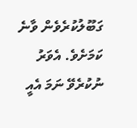ގަބޫލުކުރެވެން ވާނެ ކަމަށެވެ. އެވަރު ނުކުރެވޭ ނަމަ އެއީ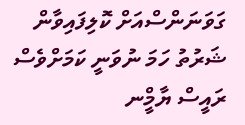ގަވަނަންސްއަށް ކޮލިފައިވާން ޝަރުތު ހަމަ ނުވަނީ ކަމަށްވެސް ރައީސް ޔާމީްނ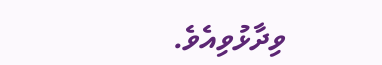ވިދާޅުވިއެވެ.